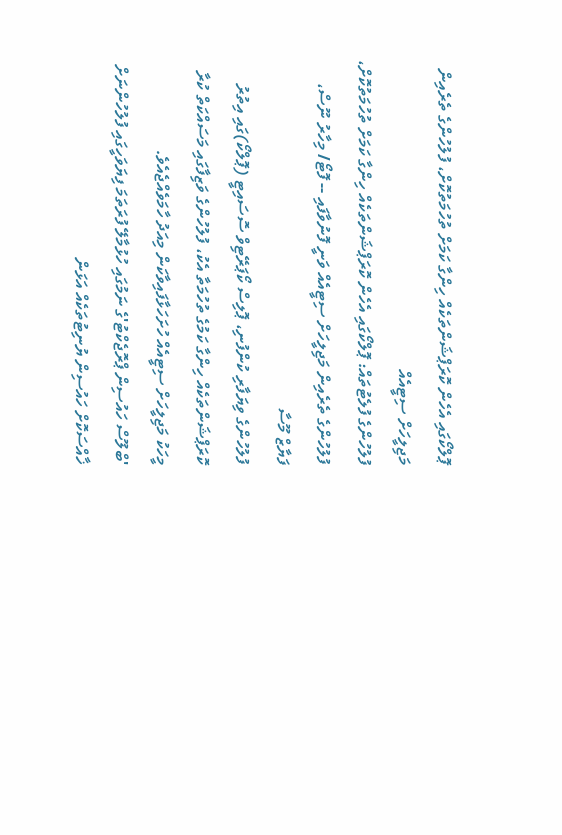ޕޮލްކޯގައި އެހެން ކޮރަޕްޝަންތަކެއް ހިންގާ ކަމަށް ތުހުމަތުކޮށް، ފުލުހުންގެ ތެރެއިން މަޖިލީހަށް ސިޓީއެއް
ފުލުހުންގެ ފުލެޓުތައް: ޕޮލްކޯގައި އެހެން ކޮރަޕްޝަންތަކެއް ހިންގާ ކަމަށް ތުހުމަތުކޮށް، ފުލުހުންގެ ތެރެއިން މަޖިލީހަށް ސިޓީއެއް ވަނީ ފޮނުވާފައި -- ފޮޓޯ/ މިހާރު ނޫސް، ފަޔާޒް މޫސާ
ފުލުހުންގެ ވިޔަފާރި ކުންފުނި، ޕޮލިސް ކޯޕަރޭޓިވް ސޮސައިޓީ (ޕޮލްކޯ)ގައި އިތުރު ކޮރަޕްޝަންތަކެއް ހިންގާ ކަމުގެ ތުހުމަތާ އެކު، ފުލުހުންގެ ވަޒިފާގައި މަސައްކަތް ކުރާ މީހަކު މަޖިލީހަށް ސިޓީއެއް ހުށަހަޅާފައިވާކަން މިއަދު ހާމަވެއްޖެއެވެ.
'ބްލޫސް ހައުސިން ޕްރޮޖެކްޓު'ގެ ނަމުގައި ހުޅުމާލޭ ފުރަތަމަ ފިޔަވަހީގައި ފުލުހުންނަށް ޚާއްސަކޮށް ހައުސިން ޔުނިޓުތަކެއް އަޅަން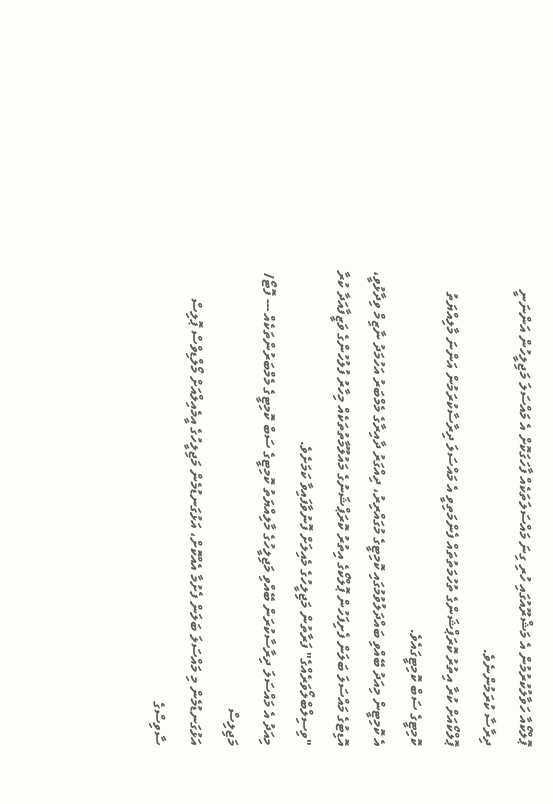ޕޮލްކޯއާ ހަވާލުކުރުމުން އެ މަޝްރޫއުގައި ހުރި ގިނަ މައްސަލަތަކެއް ފާހަގަކޮށް އެ މައްސަލަ މަޖިލީހުން އަންނަނީ ދިރާސާ ކުރަމުންނެވެ.
ޕޮލްކޯއަށް ކުރާ އިތުރު ކޮރަޕްޝަންގެ ތުހުމަތުތައް ފެންމަތިވީ އެ މައްސަލަ ދިރާސާކުރަމުން އަންނަ މާލިއްޔަތު ކޮމިޓީގެ ސަބް ކޮމިޓީގައެވެ.
އެ ކޮމިޓީން މިއަދު ބޭއްވި ބައްދަލުވުމުގައި ކޮމިޓީގެ މުގައްރިރު، ދިއްގަރު ދާއިރާގެ މެމްބަރު އަހުމަދު ނާޒިމް ވިދާޅުވީ، އޮޑިޓުގެ މައްސަލަ ބަލަން ފެށިފަހުން ޕޮލްކޯގެ އިތުރު ކޮރަޕްޝަނުގެ މައުލޫމާތުތަކެއް މިހާރު ފުލުހުންގެ ވަޒީފާއަދާ ކުރާ "ވިސިލްބްލޯވަރެއްގެ" ފަރާތުން މަޖިލީހުގެ މެއިލަށް ފޮނުވާފައިވާ ކަމަށެވެ.
މިއަދު އެ މައްސަލަ ދިރާސާކުރަން ބޭއްވި މަޖިލީހުގެ މާލިއްޔަތު ކޮމިޓީގެ ސަބް ކޮމިޓީގެ މެމްބަރުންތަކެއް --- ފޮޓޯ/ މަޖިލިސް
އަޅުގަނޑުމެން މި މައްސަލަ ބަލަން ފެށުމާ އެއްކޮށް، އަޅުގަނޑުމެން މަޖިލީހުގެ އީމެއިލްއަށް މޯލްޑިވްސް ޕޮލިސް ސާވިސްގެ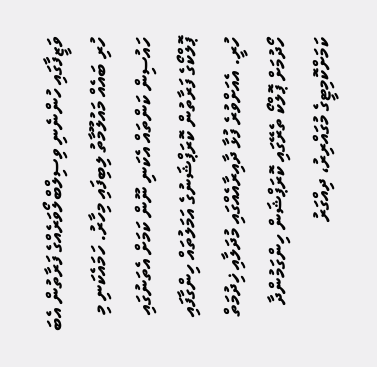ވަޒީފާގައި ހުންނެނި ވިސިލްބްލޯވަރެއްގެ ފަރާތުން އެބަ ހުރި ބައެއް މައުލޫމާތު ލިބިފައި މިހާރު. ހަމައެކަނި މި ހައުސިން ކަންތައް އެކަނި ނޫން ކަމަށް އެތަނުގައި ޕޮލްކޯގެ ފަރާތުން ކޮރަޕްޝަނުގެ އަމަލުތައް ހިންގާފައި ހުރީ. އެއަށްވުރެ ފުޅާ ދާއިރާއެއްގައި މުދަލާއި ޚިދުމަތް ހޯދުމަށް ޕޮލްކޯ ތެރޭގައި ކޮރަޕްޝަން ހިންގަމުންދާ ކަމަށްކޮމިޓީގެ މުގައްރިރު، ދިއްގަރު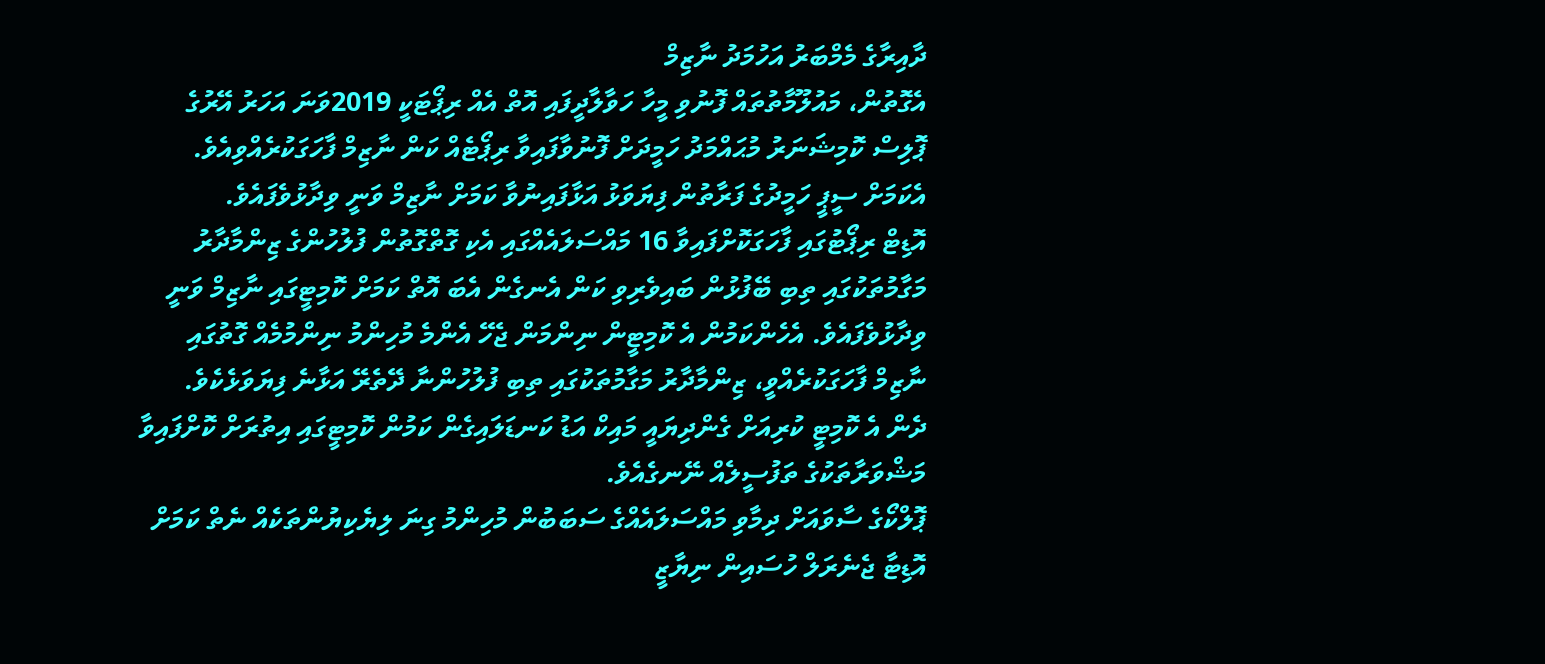ދާއިރާގެ މެމްބަރު އަހުމަދު ނާޒިމް
އެގޮތުން، މައުލޫމާތުތައް ފޮނުވި މީހާ ހަވާލާދީފައި އޮތް އެއް ރިޕޯޓަކީ 2019ވަނަ އަހަރު އޭރުގެ ޕޮލިސް ކޮމިޝަނަރު މުޙައްމަދު ހަމީދަށް ފޮނުވާފައިވާ ރިޕޯޓެއް ކަން ނާޒިމް ފާހަގަކުރެއްވިއެވެ. އެކަމަށް ސީޕީ ހަމީދުގެ ފަރާތުން ފިޔަވަޅު އަޅާފައިނުވާ ކަމަށް ނާޒިމް ވަނީ ވިދާޅުވެފައެވެ.
އޮޑިޓް ރިޕޯޓުގައި ފާހަގަކޮށްފައިވާ 16 މައްސަލައެއްގައި އެކި ގޮތްގޮތުން ފުލުހުންގެ ޒިންމާދާރު މަގާމުތަކުގައި ތިބި ބޭފުޅުން ބައިވެރިވި ކަން އެނގެން އެބަ އޮތް ކަމަށް ކޮމިޓީގައި ނާޒިމް ވަނީ ވިދާޅުވެފައެވެ. އެހެންކަމުން އެ ކޮމިޓީން ނިންމަން ޖެހޭ އެންމެ މުހިންމު ނިންމުމެއް ގޮތުގައި ނާޒިމް ފާހަގަކުރެއްވީ، ޒިންމާދާރު މަގާމުތަކުގައި ތިބި ފުލުހުންނާ ދޭތެރޭ އަޅާނެ ފިޔަވަޅެކެވެ.
ދެން އެ ކޮމިޓީ ކުރިއަށް ގެންދިޔައީ މައިކް އަޑު ކަނޑަލައިގެން ކަމުން ކޮމިޓީގައި އިތުރަށް ކޮށްފައިވާ މަޝްވަރާތަކުގެ ތަފުސީލެއް ނޭނގެއެވެ.
ޕޮލްކޯގެ ސާވައަށް ދިމާވި މައްސަލައެއްގެ ސަބަބުން މުހިންމު ގިނަ ލިޔެކިޔުންތަކެއް ނެތް ކަމަށް އޮޑިޓާ ޖެނެރަލް ހުސައިން ނިޔާޒީ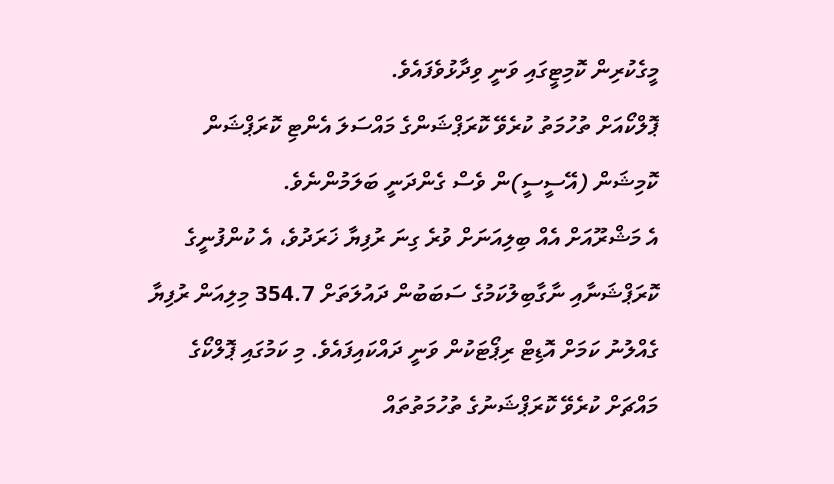މީގެކުރިން ކޮމިޓީގައި ވަނީ ވިދާޅުވެފައެވެ.
ޕޮލްކޯއަށް ތުހުމަތު ކުރެވޭ ކޮރަޕްޝަންގެ މައްސަލަ އެންޓި ކޮރަޕްޝަން ކޮމިޝަން (އޭސީސީ)ން ވެސް ގެންދަނީ ބަލަމުންނެވެ.
އެ މަޝްރޫއަށް އެއް ބިލިއަނަށް ވުރެ ގިނަ ރުފިޔާ ޚަރަދުވެ، އެ ކުންފުނީގެ ކޮރަޕްޝަނާއި ނާގާބިލުކަމުގެ ސަބަބުން ދައުލަތަށް 354.7 މިލިއަން ރުފިޔާ ގެއްލުނު ކަމަށް އޮޑިޓް ރިޕޯޓަކުން ވަނީ ދައްކައިފައެވެ. މި ކަމުގައި ޕޮލްކޯގެ މައްޗަށް ކުރެވޭ ކޮރަޕްޝަނުގެ ތުހުމަތުތައް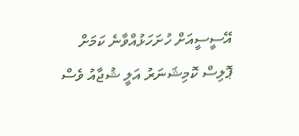އޭސީސީއަށް ހުށަހަޅުއްވާނެ ކަމަށް ޕޮލިސް ކޮމިޝަނަރު އަލީ ޝުޖާއު ވެސް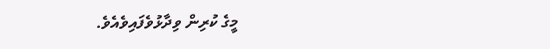މީގެ ކުރިން ވިދާޅުވެފައިވެއެވެ.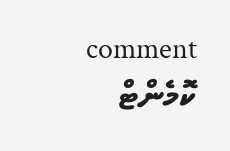comment ކޮމެންޓް